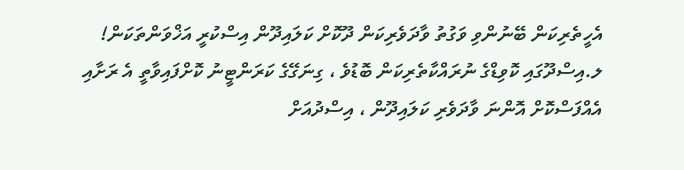އެހީތެރިކަން ބޭނުންވި ވަގުތު ވާދަވެރިކަން ދޫކޮށް ކަލައިދޫން އިސްކުރީ އަޚްވަންތަކަން!
ލ.އިސްދޫގައި ކޮވިޑްގެ ނުރައްކާތެރިކަން ބޮޑުވެ ، ގިނަގޭގެ ކަރަންޓީނު ކޮށްފައިވާތީ އެ ރަށާއި އެއްފަސްކޮށް އޮންނަ ވާދަވެރި ކަލައިދޫން ، އިސްދުއަށް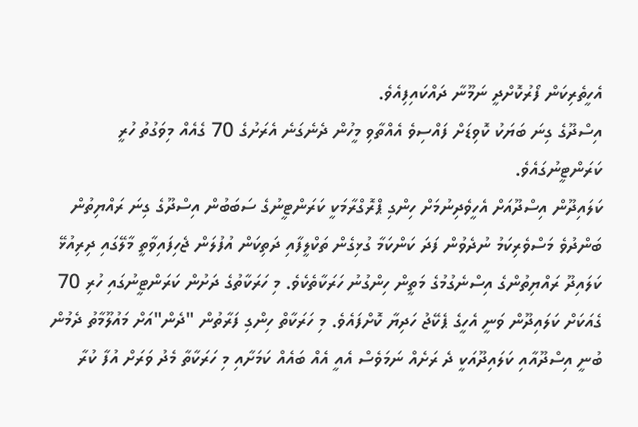އެހީތެރިކަން ފޯރުކޮށްދީ ނަމޫނާ ދައްކައިފިއެވެ.
އިސްދޫގެ ގިނަ ބަޔަކު ކޮވިޑަށް ފައްސިވެ އެއްތާވި މީހުން ދެނެގަނެ އެރަށުގެ 70 ގެއެއް މިވަގުތު ހުރީ ކަރަންޓީނުގައެވެ.
ކަލައިދޫން އިސްދޫއަށް އެހީވެދިނުމަށް ހިންގި ޕްރޮގްރާމަކީ ކަރަންޓީނުގެ ސަބަބުން އިސްދޫގެ ގިނަ ރައްޔިތުން ބަންދުވެ މަސްވެރިކަމު ނުދެވުން ފަދަ ކަންކަމާ ގުޅިގެން ތަކްލީފާއި ދަތިކަން އުފުލަން ޖެހިފައިވާތީ މާލޭގައި ދިރިއުޅޭ ކަލައިދޫ ރައްޔިތުންގެ އިސްނެގުމުގެ މަތީން ހިންގުނު ހަރަކާތެކެވެ. މި ހަރަކާތުގެ ދަށުން ކަރަންޓީނުގައި ހުރި 70 ގެއަކަށް ކަލައިދޫން ވަނީ އެހީގެ ޕެކޭޖު ހަދިޔާ ކޮށްފައެވެ. މި ހަރަކާތް ހިންގި ފަރާތުން "ދެން"އަށް މައުލޫމާތު ދެމުން ބުނީ އިސްދޫއާއި ކަލައިދޫއަކީ ދެ ރަށެއް ނަމަވެސް އެއީ އެއް ބައެއް ކަމަށާއި މި ހަރަކާތާ މެދު ވަރަށް އުފާ ކުރާ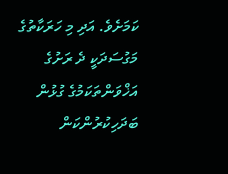ކަމަށެވެ. އަދި މި ހަރަކާތުގެ މަގުސަދަކީ ދެ ރަށުގެ އަޚްވަންތަކަމުގެ ގުޅުން ބަދަހިކުރުންކަން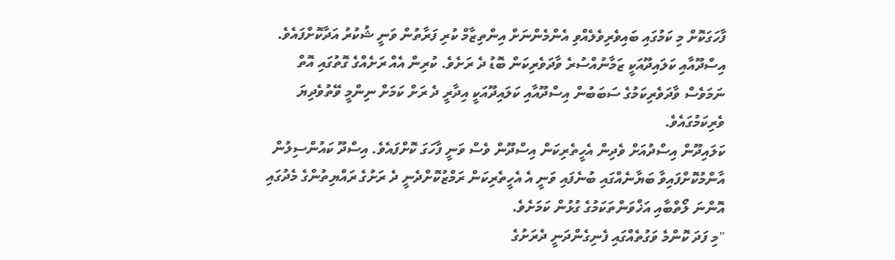ފާހަގަކޮށް މި ކަމުގައި ބައިވެރިވެލެއްވި އެންމެންނަށް އިންތިޒާމް ކުރި ފަރާތުން ވަނީ ޝުކުރު އަދާކޮށްފައެވެ.
އިސްދޫއާއި ކަލައިދޫއަކީ ޒަމާނުއްސުރެ ވާދަވެރިކަން ބޮޑު ދެ ރަށެވެ. ކުރިން އެއް ރަށެއްގެ ގޮތުގައި އޮތް ނަމަވެސް ވާދަވެރިކަމުގެ ސަބަބުން އިސްދޫއާއި ކަލައިދޫއަކީ އިދާރީ ދެ ރަށް ކަމަށް ނިންމީ ވޭތުވެދިޔަ ވެރިކަމުގައެވެ.
ކަލައިދޫން އިސްދުއަށް ވެދިން އެހީތެރިކަން އިސްދޫން ވެސް ވަނީ ފާހަގަ ކޮށްފައެވެ. އިސްދޫ ކައުންސިލުން އާންމުކޮށްފައިވާ ބަޔާނެއްގައި ބުނެފައި ވަނީ އެ އެހީތެރިކަން ރަމްޒުކޮށްދެނީ ދެ ރަށުގެ ރައްޔިތުންގެ މެދުގައި އޮންނަ ލޯތްބާއި އަޚްވަންތަކަމުގެ ގުޅުން ކަމަށެވެ.
"މި ފަދަ ކޮންމެ ވަގުތެއްގައި ފެނިގެންދަނީ ދެރަށުގެ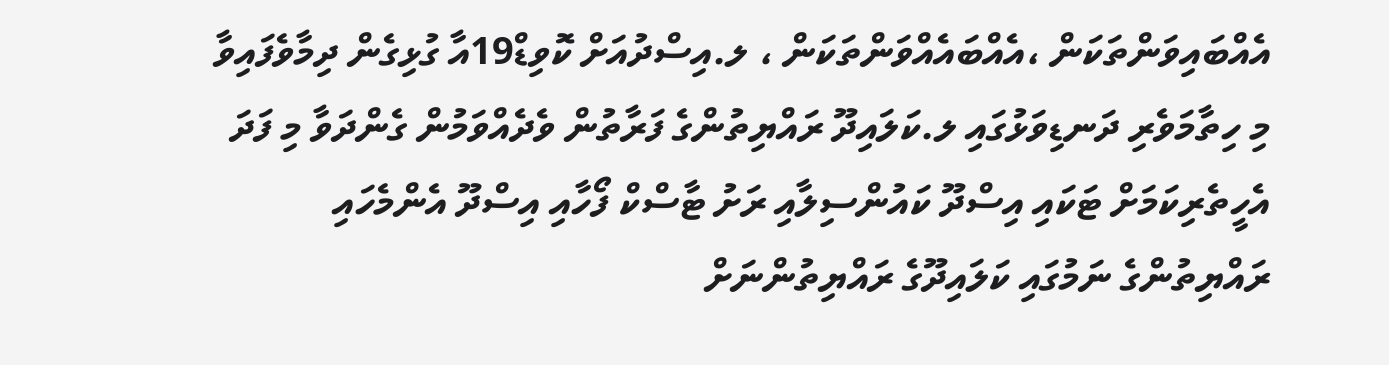އެއްބައިވަންތަކަން ،އެއްބައެއްވަންތަކަން ، ލ.އިސްދުއަށް ކޮވިޑް19އާ ގުޅިގެން ދިމާވެފައިވާ މި ހިތާމަވެރި ދަނޑިވަޅުގައި ލ.ކަލައިދޫ ރައްޔިތުންގެ ފަރާތުން ވެދެއްވަމުން ގެންދަވާ މި ފަދަ އެހީތެރިކަމަށް ޓަކައި އިސްދޫ ކައުންސިލާއި ރަށު ޓާސްކް ފޯހާއި އިސްދޫ އެންމެހައި ރައްޔިތުންގެ ނަމުގައި ކަލައިދޫގެ ރައްޔިތުންނަށް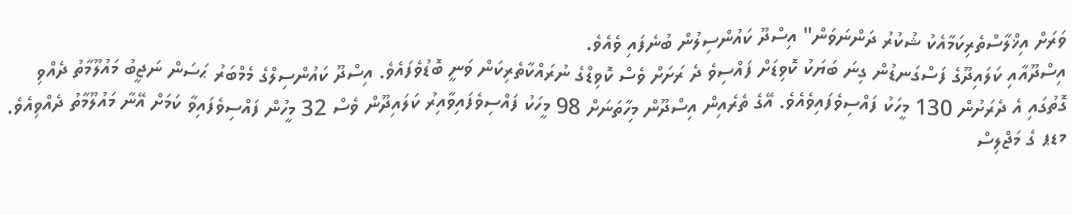ވަރަށް އިޚްލާސްތެރިކަމާއެކު ޝުކުރު ދަންނަވަން" އިސްދޫ ކައުންސިލުން ބުނެފައި ވެއެވެ.
އިސްދޫއާއި ކަލައިދޫގެ ފަސްގަނޑުން ގިނަ ބަޔަކު ކޮވިޑަށް ފައްސިވެ ދެ ރަށަށް ވެސް ކޮވިޑްގެ ނުރައްކާތެރިކަން ވަނީ ބޮޑުވެފައެވެ. އިސްދޫ ކައުންސިލްގެ މެމްބަރު ޙަސަން ނަޖީބު މައުލޫމާތު ދެއްވި ގޮތުގައި އެ ދެރަށުން 130 މީހަކު ފައްސިވެފައިވެއެވެ. އޭގެ ތެރެއިން އިސްދޫން މިހާތަނަށް 98 މީހަކު ފައްސިވެފައިވާއިރު ކަލައިދޫން ވެސް 32 މީހުން ފައްސިވެފައިވާ ކަމަށް އޭނާ މައުލޫމާތު ދެއްވިއެވެ.
މޑޕ ގެ މަޖްލިސް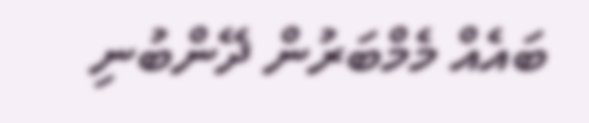ބައެއް މެމްބަރުން ދޭންބުނި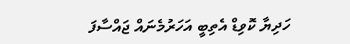ހަދިޔާ ކޮވިޑް އެތިބީ އަހަރުމެނައް ޖައްސާފަ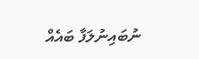ނުބައިނުލަފާ ބައެއް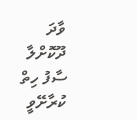ވާދަ ދޫކޮށްލާ ސާފު ހިތް ކުރާށޭވީ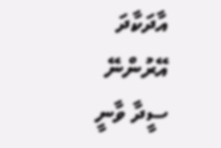އާދަކާދަ އޭރުންނޭ ސީދާ ވާނީ